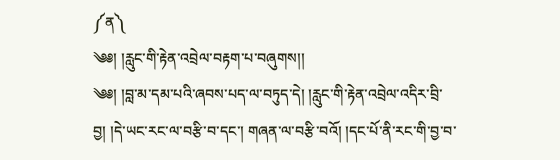༼ན༽
༄༅། །རླུང་གི་རྟེན་འབྲེལ་བརྟག་པ་བཞུགས།།
༄༅། །བླ་མ་དམ་པའི་ཞབས་པད་ལ་བཏུད་དེ། །རླུང་གི་རྟེན་འབྲེལ་འདིར་བྲི་བྱ། །དེ་ཡང་རང་ལ་བརྩི་བ་དང་། གཞན་ལ་བརྩི་བའོ། །དང་པོ་ནི་རང་གི་བྱ་བ་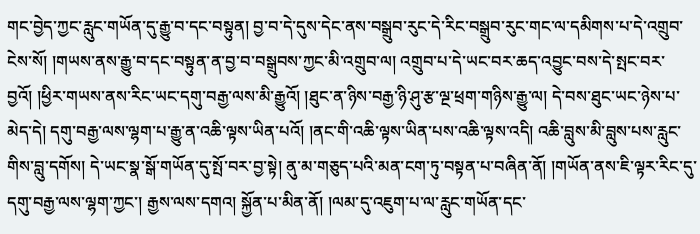གང་བྱེད་ཀྱང་རླུང་གཡོན་དུ་རྒྱུ་བ་དང་བསྟུན། བྱ་བ་དེ་དུས་དེང་ནས་བསྒྲུབ་རུང་དེ་རིང་བསྒྲུབ་རུང་གང་ལ་དམིགས་པ་དེ་འགྲུབ་ངེས་སོ། །གཡས་ནས་རྒྱུ་བ་དང་བསྟུན་ན་བྱ་བ་བསྒྲུབས་ཀྱང་མི་འགྲུབ་ལ། འགྲུབ་པ་དེ་ཡང་བར་ཆད་འབྱུང་བས་དེ་སྤང་བར་བྱའོ། །ཕྱིར་གཡས་ནས་རིང་ཡང་དགུ་བརྒྱ་ལས་མི་རྒྱུའོ། །ཐུང་ན་ཉིས་བརྒྱ་ཉི་ཤུ་རྩ་ལྔ་ཕྲག་གཉིས་རྒྱུ་ལ། དེ་བས་ཐུང་ཡང་ཉེས་པ་མེད་དེ། དགུ་བརྒྱ་ལས་ལྷག་པ་རྒྱུ་ན་འཆི་ལྟས་ཡིན་པའོ། །ནང་གི་འཆི་ལྟས་ཡིན་པས་འཆི་ལྟས་འདི། འཆི་བླུས་མི་བླུས་པས་རླུང་གིས་བླུ་དགོས། དེ་ཡང་སྣ་སྒོ་གཡོན་དུ་སྤོ་བར་བྱ་སྟེ། ནུ་མ་གཅུད་པའི་མན་ངག་ཏུ་བསྟན་པ་བཞིན་ནོ། །གཡོན་ནས་ཇི་ལྟར་རིང་དུ་དགུ་བརྒྱ་ལས་ལྷག་ཀྱང་། རྒྱས་ལས་དགའ། སྐྱོན་པ་མིན་ནོ། །ལམ་དུ་འཇུག་པ་ལ་རླུང་གཡོན་དང་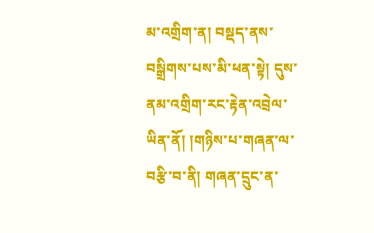མ་འགྲིག་ན། བསྡད་ནས་བསྒྲིགས་པས་མི་ཕན་སྟེ། དུས་ནམ་འགྲིག་རང་རྟེན་འབྲེལ་ཡིན་ནོ། །གཉིས་པ་གཞན་ལ་བརྩི་བ་ནི། གཞན་དྲུང་ན་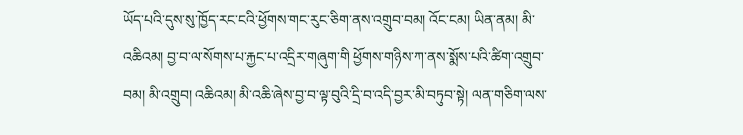ཡོད་པའི་དུས་སུ་ཁྱོད་རང་ངའི་ཕྱོགས་གང་རུང་ཅིག་ནས་འགྲུབ་བམ། འོང་ངམ། ཡིན་ནམ། མི་འཆིའམ། བྱ་བ་ལ་སོགས་པ་རྐྱང་པ་འདྲིར་གཞུག་གི ཕྱོགས་གཉིས་ཀ་ནས་སྨོས་པའི་ཚིག་འགྲུབ་བམ། མི་འགྲུབ། འཆིའམ། མི་འཆི་ཞེས་བྱ་བ་ལྟ་བུའི་དྲི་བ་འདི་བྱར་མི་བཏུབ་སྟེ། ལན་གཅིག་ལས་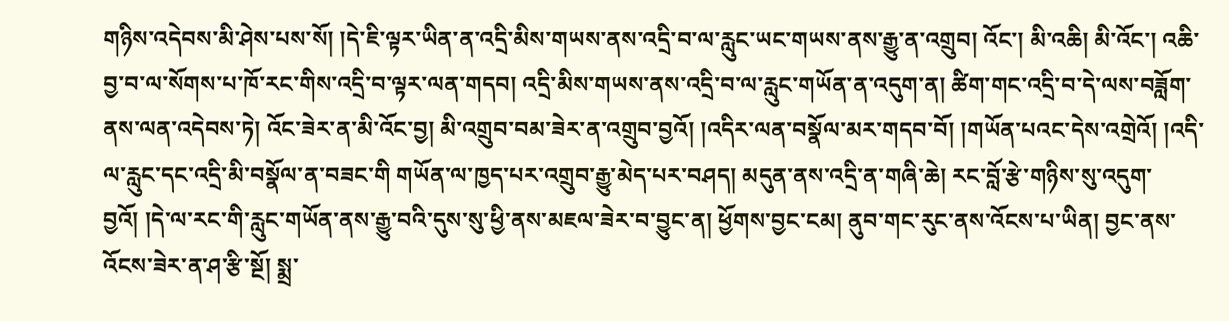གཉིས་འདེབས་མི་ཤེས་པས་སོ། །དེ་ཇི་ལྟར་ཡིན་ན་འདྲི་མིས་གཡས་ནས་འདྲི་བ་ལ་རླུང་ཡང་གཡས་ནས་རྒྱུ་ན་འགྲུབ། འོང་། མི་འཆི། མི་འོང་། འཆི་བྱ་བ་ལ་སོགས་པ་ཁོ་རང་གིས་འདྲི་བ་ལྟར་ལན་གདབ། འདྲི་མིས་གཡས་ནས་འདྲི་བ་ལ་རླུང་གཡོན་ན་འདུག་ན། ཚིག་གང་འདྲི་བ་དེ་ལས་བཟློག་ནས་ལན་འདེབས་ཏེ། འོང་ཟེར་ན་མི་འོང་བྱ། མི་འགྲུབ་བམ་ཟེར་ན་འགྲུབ་བྱའོ། །འདིར་ལན་བསྣོལ་མར་གདབ་བོ། །གཡོན་པའང་དེས་འགྲེའོ། །འདི་ལ་རླུང་དང་འདྲི་མི་བསྣོལ་ན་བཟང་གི གཡོན་ལ་ཁྱད་པར་འགྲུབ་རྒྱུ་མེད་པར་བཤད། མདུན་ནས་འདྲི་ན་གཞི་ཆེ། རང་བློ་རྩེ་གཉིས་སུ་འདུག་བྱའོ། །དེ་ལ་རང་གི་རླུང་གཡོན་ནས་རྒྱུ་བའི་དུས་སུ་ཕྱི་ནས་མཇལ་ཟེར་བ་བྱུང་ན། ཕྱོགས་བྱང་ངམ། ནུབ་གང་རུང་ནས་འོངས་པ་ཡིན། བྱང་ནས་འོངས་ཟེར་ན་ཤ་རྩི་སྔོ། སྨྲ་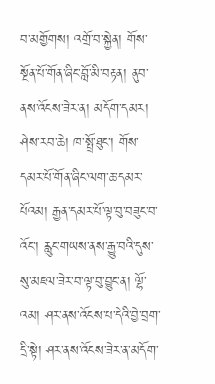བ་མགྱོགས། འགྲོ་བ་སྐྱེན། གོས་སྔོན་པོ་གོན་ཞིང་བློ་མི་བརྟན། ནུབ་ནས་འོངས་ཟེར་ན། མདོག་དམར། ཤེས་རབ་ཆེ། ཁ་སྤྲོ་ཐུང་། གོས་དམར་པོ་གོན་ཞིང་ལག་ཆ་དམར་པོའམ། རྒྱན་དམར་པོ་ལྟ་བུ་བཟུང་བ་འོང་། རླུང་གཡས་ནས་རྒྱུ་བའི་དུས་སུ་མཇལ་ཟེར་བ་ལྟ་བུ་བྱུང་ན། ལྷོ་འམ། ཤར་ནས་འོངས་པ་དེའི་བྱེ་བྲག་དྲི་སྟེ། ཤར་ནས་འོངས་ཟེར་ན་མདོག་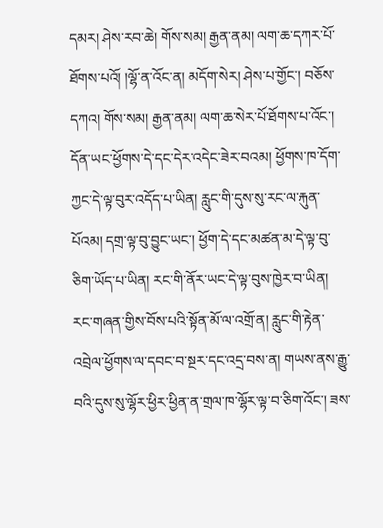དམར། ཤེས་རབ་ཆེ། གོས་སམ། རྒྱན་ནམ། ལག་ཆ་དཀར་པོ་ཐོགས་པའོ། །ལྷོ་ན་འོང་ན། མདོག་སེར། ཤེས་པ་གྱོང་། བཅོས་དཀའ། གོས་སམ། རྒྱན་ནམ། ལག་ཆ་སེར་པོ་ཐོགས་པ་འོང་། དོན་ཡང་ཕྱོགས་དེ་དང་དེར་འདེང་ཟེར་བའམ། ཕྱོགས་ཁ་དོག་ཀྱང་དེ་ལྟ་བུར་འདོད་པ་ཡིན། རླུང་གི་དུས་སུ་རང་ལ་རྐུན་པོའམ། དགྲ་ལྟ་བུ་བྱུང་ཡང་། ཕྱོག་དེ་དང་མཚན་མ་དེ་ལྟ་བུ་ཅིག་ཡོད་པ་ཡིན། རང་གི་ནོར་ཡང་དེ་ལྟ་བུས་ཁྱེར་བ་ཡིན། རང་གཞན་གྱིས་བོས་པའི་སྟོན་མོ་ལ་འགྲོ་ན། རླུང་གི་རྟེན་འབྲེལ་ཕྱོགས་ལ་དབང་བ་སྔར་དང་འདྲ་བས་ན། གཡས་ནས་རྒྱུ་བའི་དུས་སུ་ལྷོར་ཕྱིར་ཕྱིན་ན་གྲལ་ཁ་ལྷོར་ལྟ་བ་ཅིག་འོང་། ཟས་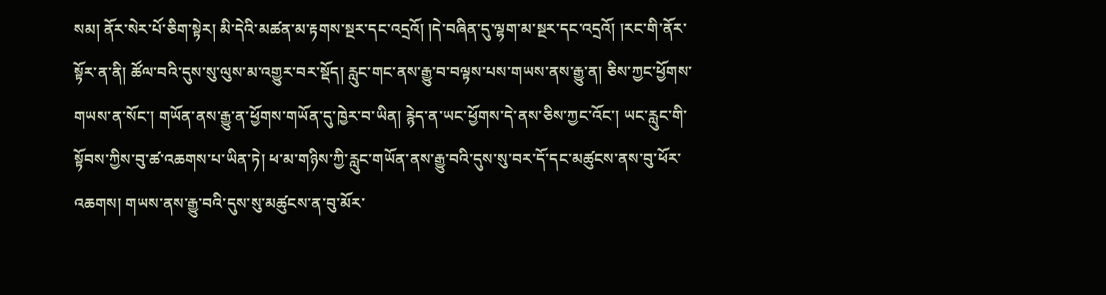སམ། ནོར་སེར་པོ་ཅིག་སྟེར། མི་དེའི་མཚན་མ་རྟགས་སྔར་དང་འདྲའོ། །དེ་བཞིན་དུ་ལྷག་མ་སྔར་དང་འདྲའོ། །རང་གི་ནོར་སྟོར་ན་ནི། ཚོལ་བའི་དུས་སུ་ལུས་མ་འགྱུར་བར་སྡོད། རླུང་གང་ནས་རྒྱུ་བ་བལྟས་པས་གཡས་ནས་རྒྱུ་ན། ཅིས་ཀྱང་ཕྱོགས་གཡས་ན་སོང་། གཡོན་ནས་རྒྱུ་ན་ཕྱོགས་གཡོན་དུ་ཁྱེར་བ་ཡིན། རྙེད་ན་ཡང་ཕྱོགས་དེ་ནས་ཅིས་ཀྱང་འོང་། ཡང་རླུང་གི་སྟོབས་ཀྱིས་བུ་ཚ་འཆགས་པ་ཡིན་ཏེ། ཕ་མ་གཉིས་ཀྱི་རླུང་གཡོན་ནས་རྒྱུ་བའི་དུས་སུ་བར་དོ་དང་མཚུངས་ནས་བུ་ཕོར་འཆགས། གཡས་ནས་རྒྱུ་བའི་དུས་སུ་མཚུངས་ན་བུ་མོར་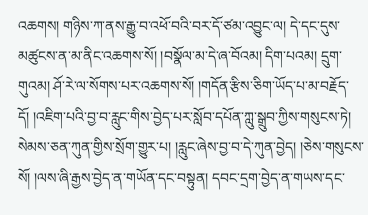འཆགས། གཉིས་ཀ་ནས་རྒྱུ་བ་འཕོ་བའི་བར་དོ་ཙམ་འབྱུང་ལ། དེ་དང་དུས་མཚུངས་ན་མ་ནིང་འཆགས་སོ། །བསྣོལ་མ་དེ་ཞ་བོའམ། དིག་པའམ། དྲུག་གུའམ། ཤོ་རེ་ལ་སོགས་པར་འཆགས་སོ། །གདོན་རྩིས་ཅིག་ཡོད་པ་མ་བརྗོད་དོ། །འཇིག་པའི་བྱ་བ་རླུང་གིས་བྱེད་པར་སློབ་དཔོན་ཀླུ་སྒྲུབ་ཀྱིས་གསུངས་ཏེ། སེམས་ཅན་ཀུན་གྱིས་སྲོག་གྱུར་པ། །རླུང་ཞེས་བྱ་བ་དེ་ཀུན་བྱེད། །ཅེས་གསུངས་སོ། །ལས་ཞི་རྒྱས་བྱེད་ན་གཡོན་དང་བསྟུན། དབང་དྲག་བྱེད་ན་གཡས་དང་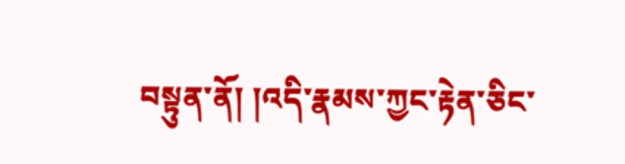བསྟུན་ནོ། །འདི་རྣམས་ཀྱང་རྟེན་ཅིང་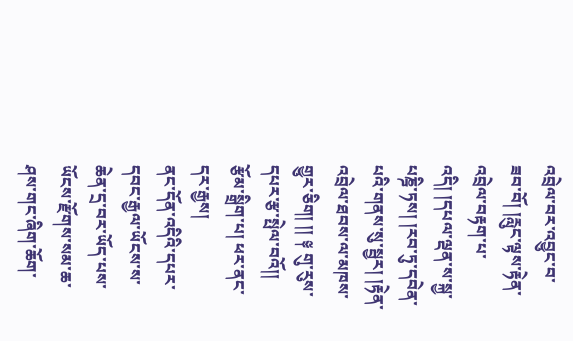འབྲེལ་བར་འབྱུང་བ་ཟབ་བོ། །རླུང་ལྟས་རྟེན་འབྲེལ་བརྟག་པ་འདི། །དཔལ་ལྡན་ས་སྐྱ་པཎྜི་ཏས། །རབ་ཏུ་དབེན་པའི་གནས་སུ་སྦྱར། །རྟེན་འབྲེལ་ཐབས་ལ་མཁས་གྱུར་ཅིག། །། ༈ གུ་རུས་དཔར་རྩ་སྤེལ་བའོ།།
རྩོམ་སྒྲིག་པ། ཕར་ནང་དར་རྒྱས།
ནང་དོན་འདིའི་དཔར་དབང་རྒྱལ་ཡོངས་ས་ཆེན་དྲ་བར་ཡོད་པས་ཡོངས་རྫོགས་སམ་ཆ་ཤས་གང་ཞིག་ཆོག་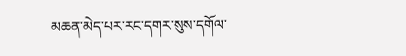མཆན་མེད་པར་རང་དགར་སུས་དགོལ་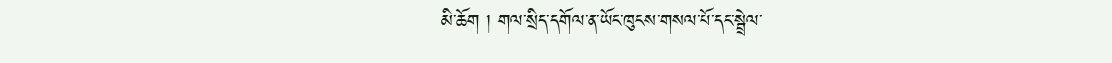མི་ཆོག ། གལ་སྲིད་དགོལ་ན་ཡོང་ཁུངས་གསལ་པོ་དང་སྦྲེལ་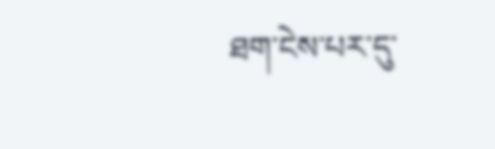ཐག་ངེས་པར་དུ་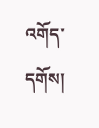འགོད་དགོས།